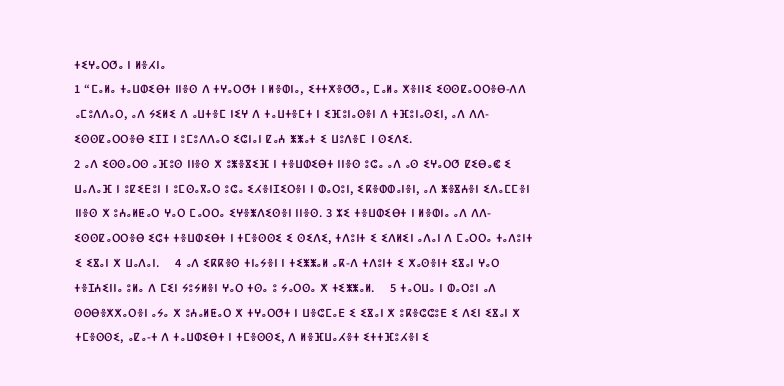ⵜⵉⵖⴰⵔⵚⴰ ⵏ ⵍⴻⵃⵏⴰ
1 “ⵎⴰⵍⴰ ⵜⴰⵡⵀⵉⴱⵜ ⵏⵏⴻⵙ ⴷ ⵜⵖⴰⵔⵚⵜ ⵏ ⵍⴻⵀⵏⴰ, ⵉⵜⵜⵅⴻⵚⵚⴰ, ⵎⴰⵍⴰ ⵅⴻⵏⵏⵉ ⵉⵙⵙⵇⴰⵔⵔⴻⴱ-ⴷⴷ ⴰⵎⵓⴷⴷⴰⵔ, ⴰⴷ ⵢⵉⵍⵉ ⴷ ⴰⵡⵜⴻⵎ ⵏⵉⵖ ⴷ ⵜⴰⵡⵜⴻⵎⵜ ⵏ ⵉⴼⵓⵏⴰⵙⴻⵏ ⴷ ⵜⴼⵓⵏⴰⵙⵉⵏ, ⴰⴷ ⴷⴷ-ⵉⵙⵙⵇⴰⵔⵔⴻⴱ ⵉⵊⵊ ⵏ ⵓⵎⵓⴷⴷⴰⵔ ⵉⵛⵏⴰⵏ ⵇⴰⵄ ⵥⵥⴰⵜ ⵉ ⵡⵓⴷⴻⵎ ⵏ ⵙⵉⴷⵉ.
2 ⴰⴷ ⵉⵙⵙⴰⵔⵙ ⴰⴼⵓⵙ ⵏⵏⴻⵙ ⵅ ⵓⵥⴻⴵⵉⴼ ⵏ ⵜⴻⵡⵀⵉⴱⵜ ⵏⵏⴻⵙ ⵓⵛⴰ ⴰⴷ ⴰⵙ ⵉⵖⴰⵔⵚ ⵇⵉⴱⴰⵞ ⵉ ⵡⴰⴷⴰⴼ ⵏ ⵓⵇⵉⴹⵓⵏ ⵏ ⵓⵎⵙⴰⴳⴰⵔ ⵓⵛⴰ ⵉⵃⴻⵏⵊⵉⵔⴻⵏ ⵏ ⵀⴰⵔⵓⵏ, ⵉⴽⴻⵀⵀⴰⵏⴻⵏ, ⴰⴷ ⵥⴻⴵⵄⴻⵏ ⵉⴷⴰⵎⵎⴻⵏ ⵏⵏⴻⵙ ⵅ ⵓⵄⴰⵍⵟⴰⵔ ⵖⴰⵔ ⵎⴰⵔⵔⴰ ⵉⵖⴻⵥⴷⵉⵙⴻⵏ ⵏⵏⴻⵙ. 3 ⵣⵉ ⵜⴻⵡⵀⵉⴱⵜ ⵏ ⵍⴻⵀⵏⴰ ⴰⴷ ⴷⴷ-ⵉⵙⵙⵇⴰⵔⵔⴻⴱ ⵉⵛⵜ ⵜⴻⵡⵀⵉⴱⵜ ⵏ ⵜⵎⴻⵙⵙⵉ ⵉ ⵙⵉⴷⵉ, ⵜⴷⵓⵏⵜ ⵉ ⵉⴷⵍⵉⵏ ⴰⴷⴰⵏ ⴷ ⵎⴰⵔⵔⴰ ⵜⴰⴷⵓⵏⵜ ⵉ ⵉⴵⴰⵏ ⵅ ⵡⴰⴷⴰⵏ.    4 ⴰⴷ ⵉⴽⴽⴻⵙ ⵜⵏⴰⵢⴻⵏ ⵏ ⵜⵉⵥⵥⴰⵍ ⴰⴽ-ⴷ ⵜⴷⵓⵏⵜ ⵉ ⵅⴰⵙⴻⵏⵜ ⵉⴵⴰⵏ ⵖⴰⵔ ⵜⴻⵊⵄⵉⵏⵏⴰ ⵓⵍⴰ ⴷ ⵎⵉⵏ ⵢⵓⵢⵍⴻⵏ ⵖⴰⵔ ⵜⵙⴰ ⵓ ⵢⴰⵔⵙⴰ ⵅ ⵜⵉⵥⵥⴰⵍ.    5 ⵜⴰⵔⵡⴰ ⵏ ⵀⴰⵔⵓⵏ ⴰⴷ ⵙⵙⴱⴻⵅⵅⴰⵔⴻⵏ ⴰⵢⴰ ⵅ ⵓⵄⴰⵍⵟⴰⵔ ⵅ ⵜⵖⴰⵔⵚⵜ ⵏ ⵡⴻⵛⵎⴰⴹ ⵉ ⵉⴵⴰⵏ ⵅ ⵓⴽⴻⵛⵛⵓⴹ ⵉ ⴷⵉⵏ ⵉⴵⴰⵏ ⵅ ⵜⵎⴻⵙⵙⵉ, ⴰⵇⴰ-ⵜ ⴷ ⵜⴰⵡⵀⵉⴱⵜ ⵏ ⵜⵎⴻⵙⵙⵉ, ⴷ ⵍⴻⴼⵡⴰⵃⴻⵜ ⵉⵜⵜⴼⵓⵃⴻⵏ ⵉ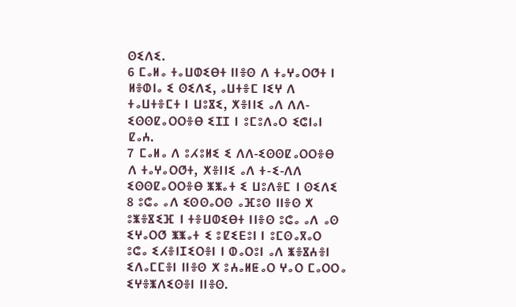ⵙⵉⴷⵉ.
6 ⵎⴰⵍⴰ ⵜⴰⵡⵀⵉⴱⵜ ⵏⵏⴻⵙ ⴷ ⵜⴰⵖⴰⵔⵚⵜ ⵏ ⵍⴻⵀⵏⴰ ⵉ ⵙⵉⴷⵉ, ⴰⵡⵜⴻⵎ ⵏⵉⵖ ⴷ ⵜⴰⵡⵜⴻⵎⵜ ⵏ ⵡⵓⴵⵉ, ⵅⴻⵏⵏⵉ ⴰⴷ ⴷⴷ-ⵉⵙⵙⵇⴰⵔⵔⴻⴱ ⵉⵊⵊ ⵏ ⵓⵎⵓⴷⴰⵔ ⵉⵛⵏⴰⵏ ⵇⴰⵄ.
7 ⵎⴰⵍⴰ ⴷ ⵓⵃⵓⵍⵉ ⵉ ⴷⴷ-ⵉⵙⵙⵇⴰⵔⵔⴻⴱ ⴷ ⵜⴰⵖⴰⵔⵚⵜ, ⵅⴻⵏⵏⵉ ⴰⴷ ⵜ-ⵉ-ⴷⴷ ⵉⵙⵙⵇⴰⵔⵔⴻⴱ ⵥⵥⴰⵜ ⵉ ⵡⵓⴷⴻⵎ ⵏ ⵙⵉⴷⵉ 8 ⵓⵛⴰ ⴰⴷ ⵉⵙⵙⴰⵔⵙ ⴰⴼⵓⵙ ⵏⵏⴻⵙ ⵅ ⵓⵥⴻⴵⵉⴼ ⵏ ⵜⴻⵡⵀⵉⴱⵜ ⵏⵏⴻⵙ ⵓⵛⴰ ⴰⴷ ⴰⵙ ⵉⵖⴰⵔⵚ ⵥⵥⴰⵜ ⵉ ⵓⵇⵉⴹⵓⵏ ⵏ ⵓⵎⵙⴰⴳⴰⵔ ⵓⵛⴰ ⵉⵃⴻⵏⵊⵉⵔⴻⵏ ⵏ ⵀⴰⵔⵓⵏ ⴰⴷ ⵥⴻⴵⵄⴻⵏ ⵉⴷⴰⵎⵎⴻⵏ ⵏⵏⴻⵙ ⵅ ⵓⵄⴰⵍⵟⴰⵔ ⵖⴰⵔ ⵎⴰⵔⵔⴰ ⵉⵖⴻⵥⴷⵉⵙⴻⵏ ⵏⵏⴻⵙ.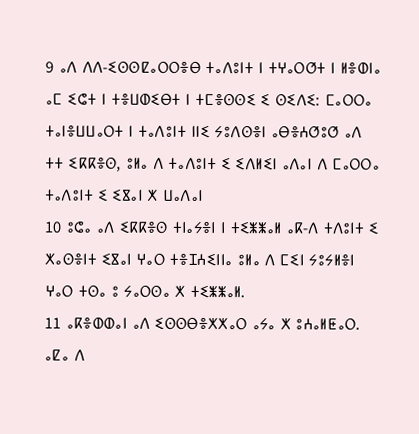9 ⴰⴷ ⴷⴷ-ⵉⵙⵙⵇⴰⵔⵔⴻⴱ ⵜⴰⴷⵓⵏⵜ ⵏ ⵜⵖⴰⵔⵚⵜ ⵏ ⵍⴻⵀⵏⴰ ⴰⵎ ⵉⵛⵜ ⵏ ⵜⴻⵡⵀⵉⴱⵜ ⵏ ⵜⵎⴻⵙⵙⵉ ⵉ ⵙⵉⴷⵉ: ⵎⴰⵔⵔⴰ ⵜⴰⵏⴻⵡⵡⴰⵔⵜ ⵏ ⵜⴰⴷⵓⵏⵜ ⵏⵏⵉ ⵢⵓⴷⵙⴻⵏ ⴰⴱⴻⵄⵚⵓⵚ ⴰⴷ ⵜⵜ ⵉⴽⴽⴻⵙ, ⵓⵍⴰ ⴷ ⵜⴰⴷⵓⵏⵜ ⵉ ⵉⴷⵍⵉⵏ ⴰⴷⴰⵏ ⴷ ⵎⴰⵔⵔⴰ ⵜⴰⴷⵓⵏⵜ ⵉ ⵉⴵⴰⵏ ⵅ ⵡⴰⴷⴰⵏ
10 ⵓⵛⴰ ⴰⴷ ⵉⴽⴽⴻⵙ ⵜⵏⴰⵢⴻⵏ ⵏ ⵜⵉⵥⵥⴰⵍ ⴰⴽ-ⴷ ⵜⴷⵓⵏⵜ ⵉ ⵅⴰⵙⴻⵏⵜ ⵉⴵⴰⵏ ⵖⴰⵔ ⵜⴻⵊⵄⵉⵏⵏⴰ ⵓⵍⴰ ⴷ ⵎⵉⵏ ⵢⵓⵢⵍⴻⵏ ⵖⴰⵔ ⵜⵙⴰ ⵓ ⵢⴰⵔⵙⴰ ⵅ ⵜⵉⵥⵥⴰⵍ.
11 ⴰⴽⴻⵀⵀⴰⵏ ⴰⴷ ⵉⵙⵙⴱⴻⵅⵅⴰⵔ ⴰⵢⴰ ⵅ ⵓⵄⴰⵍⵟⴰⵔ. ⴰⵇⴰ ⴷ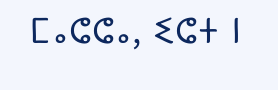ⵎⴰⵛⵛⴰ, ⵉⵛⵜ ⵏ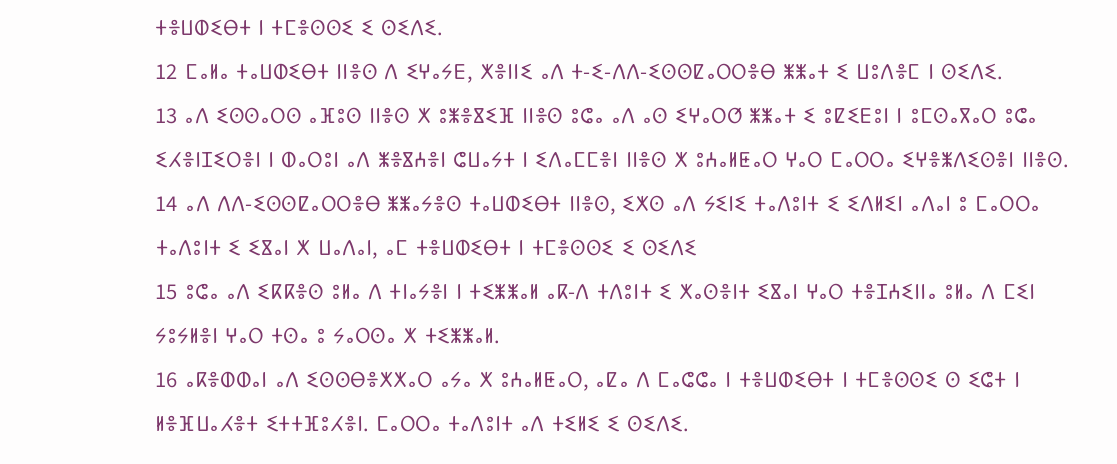ⵜⴻⵡⵀⵉⴱⵜ ⵏ ⵜⵎⴻⵙⵙⵉ ⵉ ⵙⵉⴷⵉ.
12 ⵎⴰⵍⴰ ⵜⴰⵡⵀⵉⴱⵜ ⵏⵏⴻⵙ ⴷ ⵉⵖⴰⵢⴹ, ⵅⴻⵏⵏⵉ ⴰⴷ ⵜ-ⵉ-ⴷⴷ-ⵉⵙⵙⵇⴰⵔⵔⴻⴱ ⵥⵥⴰⵜ ⵉ ⵡⵓⴷⴻⵎ ⵏ ⵙⵉⴷⵉ.
13 ⴰⴷ ⵉⵙⵙⴰⵔⵙ ⴰⴼⵓⵙ ⵏⵏⴻⵙ ⵅ ⵓⵥⴻⴵⵉⴼ ⵏⵏⴻⵙ ⵓⵛⴰ ⴰⴷ ⴰⵙ ⵉⵖⴰⵔⵚ ⵥⵥⴰⵜ ⵉ ⵓⵇⵉⴹⵓⵏ ⵏ ⵓⵎⵙⴰⴳⴰⵔ ⵓⵛⴰ ⵉⵃⴻⵏⵊⵉⵔⴻⵏ ⵏ ⵀⴰⵔⵓⵏ ⴰⴷ ⵥⴻⴵⵄⴻⵏ ⵛⵡⴰⵢⵜ ⵏ ⵉⴷⴰⵎⵎⴻⵏ ⵏⵏⴻⵙ ⵅ ⵓⵄⴰⵍⵟⴰⵔ ⵖⴰⵔ ⵎⴰⵔⵔⴰ ⵉⵖⴻⵥⴷⵉⵙⴻⵏ ⵏⵏⴻⵙ.
14 ⴰⴷ ⴷⴷ-ⵉⵙⵙⵇⴰⵔⵔⴻⴱ ⵥⵥⴰⵢⴻⵙ ⵜⴰⵡⵀⵉⴱⵜ ⵏⵏⴻⵙ, ⵉⵅⵙ ⴰⴷ ⵢⵉⵏⵉ ⵜⴰⴷⵓⵏⵜ ⵉ ⵉⴷⵍⵉⵏ ⴰⴷⴰⵏ ⵓ ⵎⴰⵔⵔⴰ ⵜⴰⴷⵓⵏⵜ ⵉ ⵉⴵⴰⵏ ⵅ ⵡⴰⴷⴰⵏ, ⴰⵎ ⵜⴻⵡⵀⵉⴱⵜ ⵏ ⵜⵎⴻⵙⵙⵉ ⵉ ⵙⵉⴷⵉ
15 ⵓⵛⴰ ⴰⴷ ⵉⴽⴽⴻⵙ ⵓⵍⴰ ⴷ ⵜⵏⴰⵢⴻⵏ ⵏ ⵜⵉⵥⵥⴰⵍ ⴰⴽ-ⴷ ⵜⴷⵓⵏⵜ ⵉ ⵅⴰⵙⴻⵏⵜ ⵉⴵⴰⵏ ⵖⴰⵔ ⵜⴻⵊⵄⵉⵏⵏⴰ ⵓⵍⴰ ⴷ ⵎⵉⵏ ⵢⵓⵢⵍⴻⵏ ⵖⴰⵔ ⵜⵙⴰ ⵓ ⵢⴰⵔⵙⴰ ⵅ ⵜⵉⵥⵥⴰⵍ.
16 ⴰⴽⴻⵀⵀⴰⵏ ⴰⴷ ⵉⵙⵙⴱⴻⵅⵅⴰⵔ ⴰⵢⴰ ⵅ ⵓⵄⴰⵍⵟⴰⵔ, ⴰⵇⴰ ⴷ ⵎⴰⵛⵛⴰ ⵏ ⵜⴻⵡⵀⵉⴱⵜ ⵏ ⵜⵎⴻⵙⵙⵉ ⵙ ⵉⵛⵜ ⵏ ⵍⴻⴼⵡⴰⵃⴻⵜ ⵉⵜⵜⴼⵓⵃⴻⵏ. ⵎⴰⵔⵔⴰ ⵜⴰⴷⵓⵏⵜ ⴰⴷ ⵜⵉⵍⵉ ⵉ ⵙⵉⴷⵉ.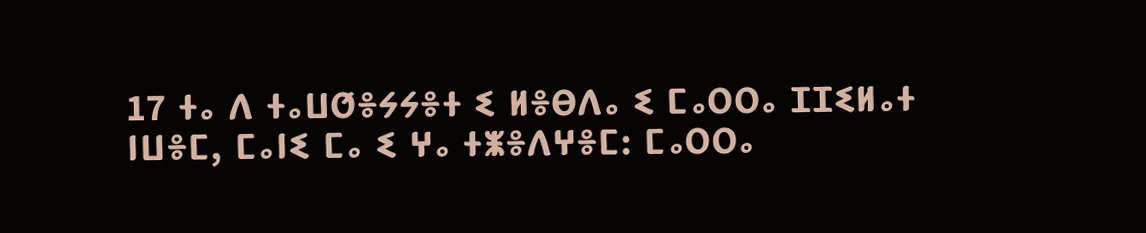17 ⵜⴰ ⴷ ⵜⴰⵡⵚⴻⵢⵢⴻⵜ ⵉ ⵍⴻⴱⴷⴰ ⵉ ⵎⴰⵔⵔⴰ ⵊⵊⵉⵍⴰⵜ ⵏⵡⴻⵎ, ⵎⴰⵏⵉ ⵎⴰ ⵉ ⵖⴰ ⵜⵥⴻⴷⵖⴻⵎ: ⵎⴰⵔⵔⴰ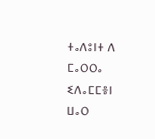ⵜⴰⴷⵓⵏⵜ ⴷ ⵎⴰⵔⵔⴰ ⵉⴷⴰⵎⵎⴻⵏ ⵡⴰⵔ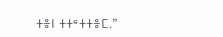ⵜⴻⵏ ⵜⵜᵉⵜⵜⴻⵎ.”